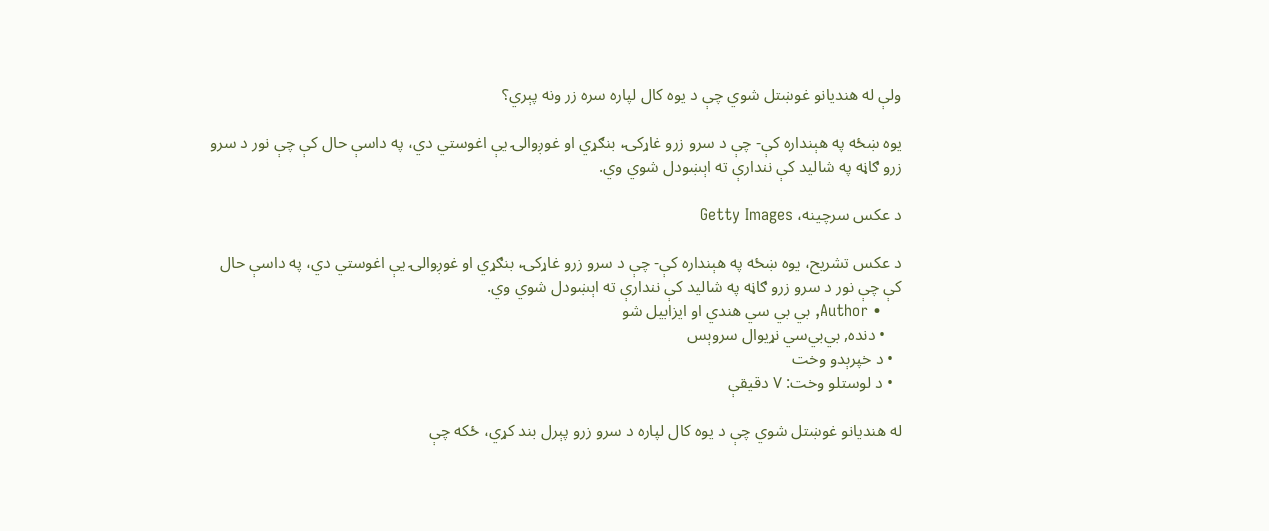ولې له هندیانو غوښتل شوي چې د یوه کال لپاره سره زر ونه‌ پېري؟

یوه ښځه په هېنداره کې- چې د سرو زرو غاړکۍ، بنګړي او غوږوالۍ یې اغوستي دي، په داسې حال کې چې نور د سرو زرو ګاڼه په شالید کې نندارې ته اېښودل شوي وي.

د عکس سرچینه، Getty Images

د عکس تشریح، یوه ښځه په هېنداره کې- چې د سرو زرو غاړکۍ، بنګړي او غوږوالۍ یې اغوستي دي، په داسې حال کې چې نور د سرو زرو ګاڼه په شالید کې نندارې ته اېښودل شوي وي.
    • Author, بي بي سي هندي او ايزابيل شو
    • دنده, بي‌بي‌سي نړیوال سروېس
  • د خپرېدو وخت
  • د لوستلو وخت: ۷ دقیقې

له هندیانو غوښتل شوي چې د یوه کال لپاره د سرو زرو پېرل بند کړي، ځکه چې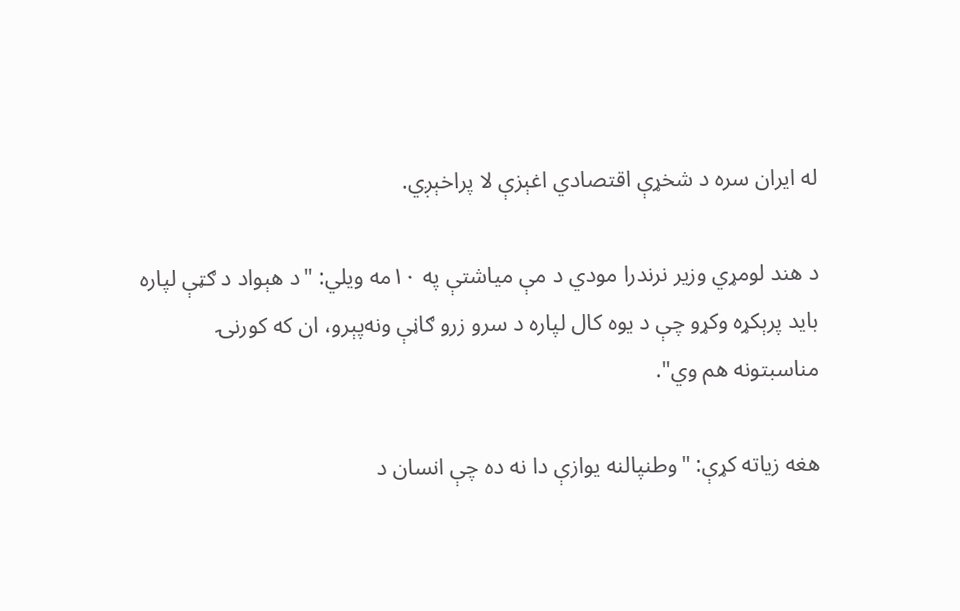له ایران سره د شخړې اقتصادي اغېزې لا پراخېږي.

د هند لومړي وزیر نرندرا مودي د مې میاشتې په ۱۰مه ویلي: "د هېواد د ګټې لپاره باید پرېکړه وکړو چې د یوه کال لپاره د سرو زرو ګاڼې ونه‌پېرو، ان که کورنۍ مناسبتونه هم وي".

هغه زیاته کړې: "وطنپالنه یوازې دا نه ده چې انسان د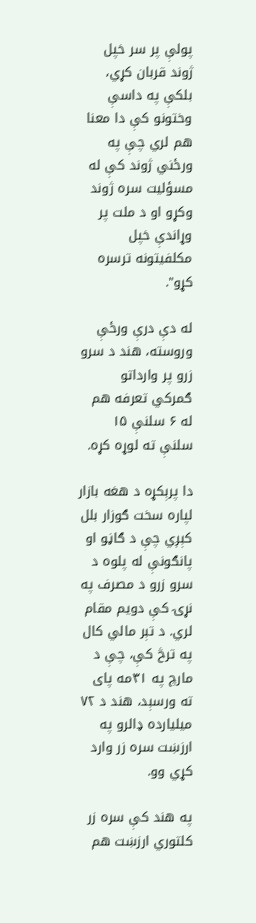پولې پر سر خپل ژوند قربان کړي، بلکې په داسې وختونو کې دا معنا هم لري چې په ورځني ژوند کې له مسؤلیت سره ژوند وکړو او د ملت پر وړاندې خپل مکلفیتونه ترسره کړو".

له دې درې ورځې وروسته، هند د سرو زرو پر وارداتو ګمرکي تعرفه هم له ۶ سلنې ۱۵ سلنې ته لوړه کړه.

دا پرېکړه د هغه بازار لپاره سخت ګوزار بلل کېږي چې د ګاڼو او پانګونې له پلوه د سرو زرو د مصرف په نړۍ کې دویم مقام لري. د تېر مالي کال په ترڅ کې، چې د مارچ په ۳۱مه پای ته ورسېد، هند د ۷۲ میلیارده ډالرو په ارزښت سره زر وارد کړي وو.

په هند کې سره زر کلتوري ارزښت هم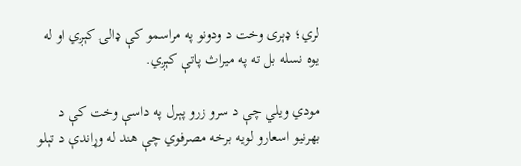لري؛ ډېری وخت د ودونو په مراسمو کې ډالۍ کېږي او له یوه نسله بل ته په میراث پاتې کېږي.

مودي ویلي چې د سرو زرو پېرل په داسې وخت کې د بهرنیو اسعارو لویه برخه مصرفوي چې هند له وړاندې د تېلو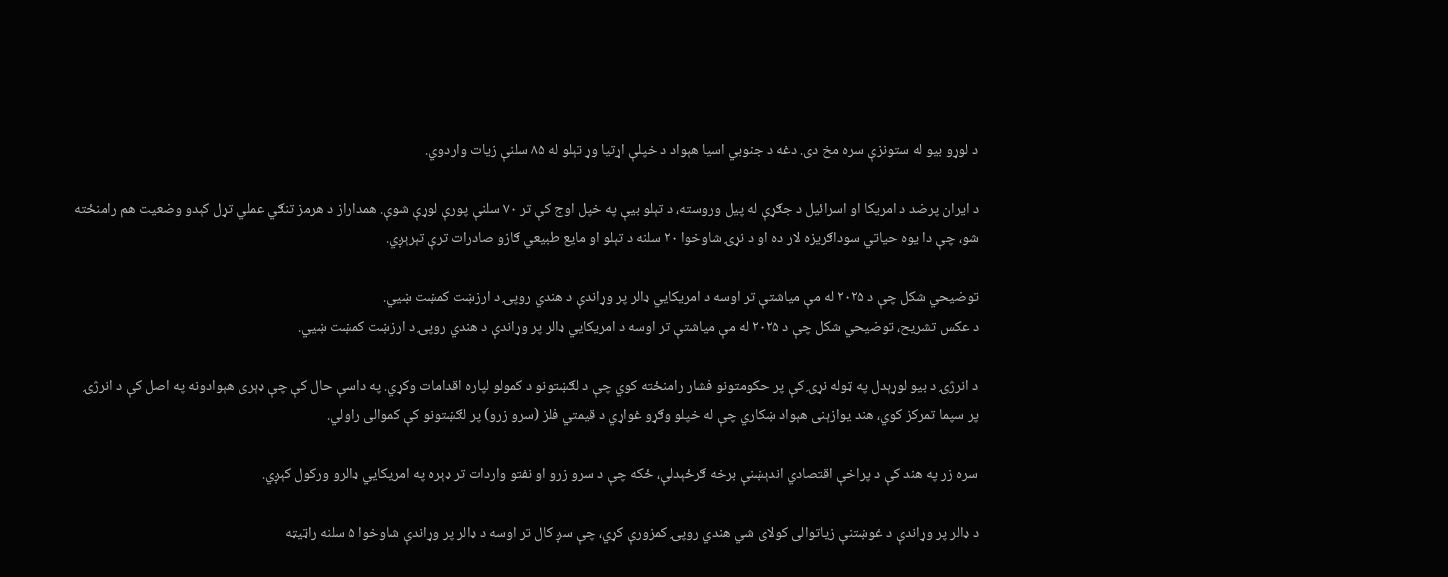د لوړو بیو له ستونزې سره مخ دی. دغه د جنوبي اسیا هېواد د خپلې اړتیا وړ تېلو له ۸۵ سلنې زیات واردوي.

د ایران پرضد د امریکا او اسرائیل د جګړې له پیل وروسته، د تېلو بیې په خپل اوج کې تر ۷۰ سلنې پورې لوړې شوې. همداراز د هرمز تنګي عملي تړل کېدو وضعیت هم رامنځته شو، چې دا یوه حیاتي سوداګریزه لار ده او د نړۍ شاوخوا ۲۰ سلنه د تېلو او مایع طبیعي ګازو صادرات ترې تېرېږي.

توضیحي شکل چې د ۲۰۲۵ له مې میاشتې تر اوسه د امریکایي ډالر پر وړاندې د هندي روپۍ د ارزښت کمښت ښيي.
د عکس تشریح، توضیحي شکل چې د ۲۰۲۵ له مې میاشتې تر اوسه د امریکایي ډالر پر وړاندې د هندي روپۍ د ارزښت کمښت ښيي.

د انرژۍ د بیو لوړېدل په ټوله نړۍ کې پر حکومتونو فشار رامنځته کوي چې د لګښتونو د کمولو لپاره اقدامات وکړي. په داسې حال کې چې ډېری هېوادونه په اصل کې د انرژۍ پر سپما تمرکز کوي، هند یوازېنی هېواد ښکاري چې له خپلو وګړو غواړي د قیمتي فلز (سرو زرو) پر لګښتونو کې کموالی راولي.

سره زر په هند کې د پراخې اقتصادي اندېښنې برخه ګرځېدلې، ځکه چې د سرو زرو او نفتو واردات تر ډېره په امریکايي ډالرو ورکول کېږي.

د ډالر پر وړاندې د غوښتنې زیاتوالی کولای شي هندي روپۍ کمزورې کړي، چې سږ کال تر اوسه د ډالر پر وړاندې شاوخوا ۵ سلنه راټیټه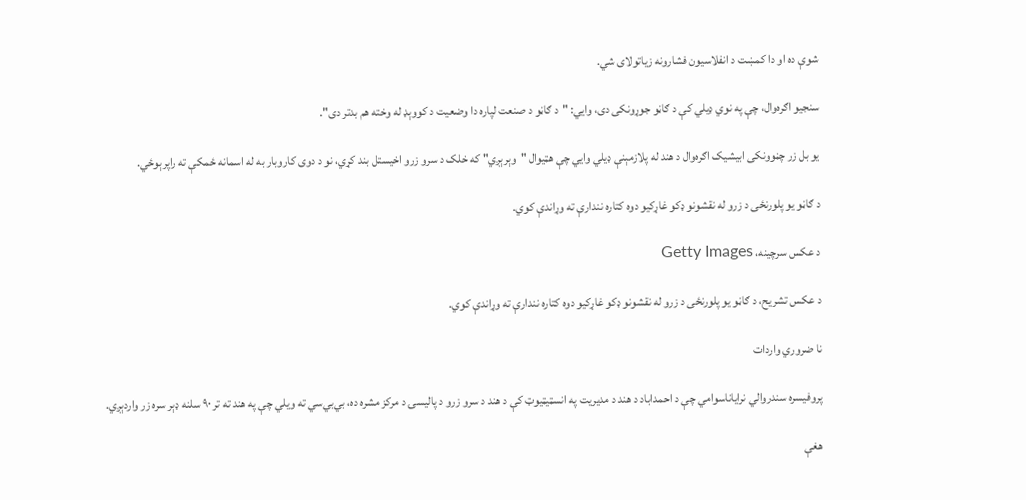شوې ده او دا کمښت د انفلاسیون فشارونه زیاتولای شي.

سنجیو اګره‌وال، چې په نوي ډیلي کې د ګاڼو جوړونکی دی، وايي: "د ګاڼو د صنعت لپاره دا وضعیت د کووېډ له وخته هم بدتر دی".

یو بل زر چڼوونکی ابیشیک اګره‌وال د هند له پلازمېنې ډیلي وايي چې هټیوال "وېرېږي" که خلک د سرو زرو اخیستل بند کړي، نو د دوی کاروبار به له اسمانه ځمکې ته راپرېوځي.

د ګاڼو یو پلورنځی د زرو له نقشونو ډکو غاړکيو دوه کتاره نندارې ته وړاندې کوي.

د عکس سرچینه، Getty Images

د عکس تشریح، د ګاڼو یو پلورنځی د زرو له نقشونو ډکو غاړکيو دوه کتاره نندارې ته وړاندې کوي.

نا ضروري واردات

پروفیسره سندروالي نرایاناسوامي چې د احمداباد د هند د مدیریت په انسټیټیوټ کې د هند د سرو زرو د پالیسۍ د مرکز مشره ده، بي‌بي‌سي ته ویلي چې په هند ته تر ۹۰ سلنه ډېر سره زر واردېږي.

هغې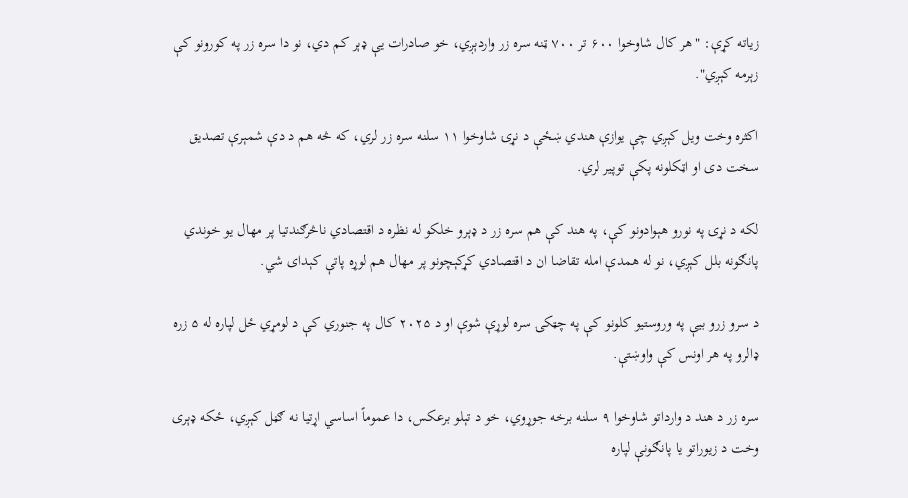زیاته کړې: "هر کال شاوخوا ۶۰۰ تر ۷۰۰ ټنه سره زر واردېږي، خو صادرات یې ډېر کم دي، نو دا سره زر په کورونو کې زېرمه کېږي".

اکثره وخت ویل کېږي چې یوازې هندي ښځې د نړۍ شاوخوا ۱۱ سلنه سره زر لري، که څه هم د دې شمېرې تصدیق سخت دی او اټکلونه پکې توپیر لري.

لکه د نړۍ په نورو هېوادونو کې، په هند کې هم سره زر د ډېرو خلکو له نظره د اقتصادي ناڅرګندتیا پر مهال یو خوندي پانګونه بلل کېږي، نو له همدې امله تقاضا ان د اقتصادي کړکېچونو پر مهال هم لوړه پاتې کېدای شي.

د سرو زرو بیې په وروستیو کلونو کې په چټکۍ سره لوړې شوې او د ۲۰۲۵ کال په جنوري کې د لومړي ځل لپاره له ۵ زره ډالرو په هر اونس کې واوښتې.

سره زر د هند د وارداتو شاوخوا ۹ سلنه برخه جوړوي، خو د تېلو برعکس، دا عموماً اساسي اړتیا نه ګڼل کېږي، ځکه ډېری وخت د زیوراتو یا پانګونې لپاره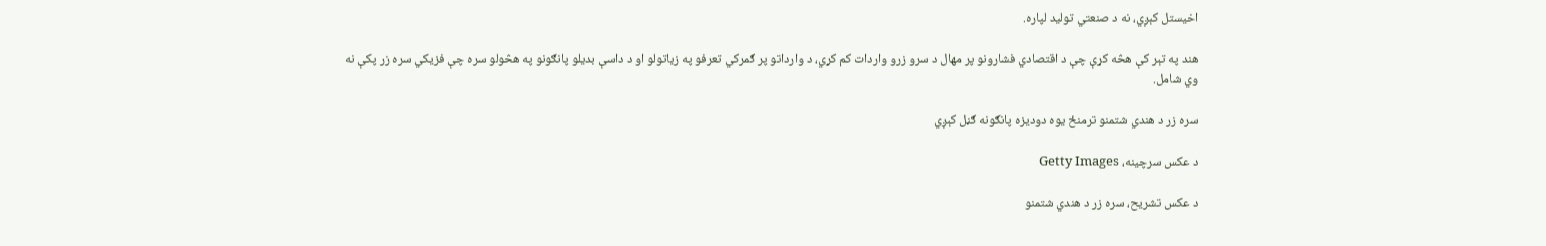اخیستل کېږي، نه د صنعتي تولید لپاره.

هند په تېر کې هڅه کړې چې د اقتصادي فشارونو پر مهال د سرو زرو واردات کم کړي، د وارداتو پر ګمرکي تعرفو په زیاتولو او د داسې بدیلو پانګونو په هڅولو سره چې فزیکي سره زر پکې نه وي شامل.

سره زر د هندي شتمنو ترمنځ یوه دودیزه پانګونه ګڼل کېږي

د عکس سرچینه، Getty Images

د عکس تشریح، سره زر د هندي شتمنو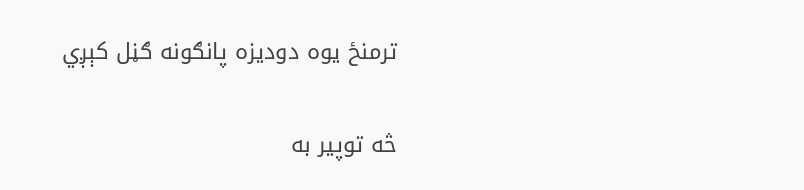ترمنځ یوه دودیزه پانګونه ګڼل کېږي

څه توپیر به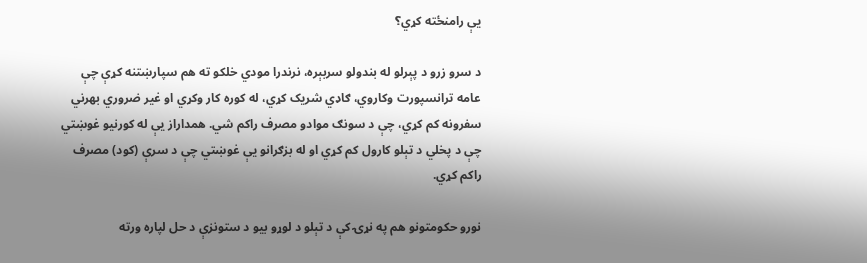یې رامنځته کړي؟

د سرو زرو د پېرلو له بندولو سربېره، نرندرا مودي خلکو ته هم سپارښتنه کړې چې عامه ترانسپورت وکاروي، ګاډي شریک کړي، له کوره کار وکړي او غیر ضروري بهرني سفرونه کم کړي، چې د سونګ موادو مصرف راکم شي. همداراز یې له کورنیو غوښتي چې د پخلي د تېلو کارول کم کړي او له بزګرانو یې غوښتي چې د سرې (کود) مصرف راکم کړي.

نورو حکومتونو هم په نړۍ کې د تېلو د لوړو بیو د ستونزې د حل لپاره ورته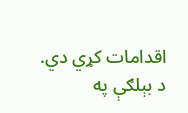اقدامات کړي دي. د بېلګې په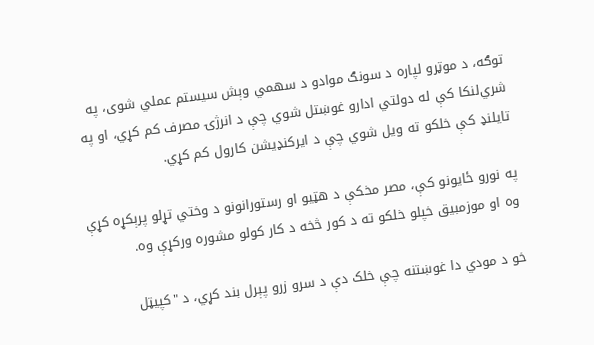توګه، د موټرو لپاره د سونګ موادو د سهمي وېش سیستم عملي شوی، په شري‌لنکا کې له دولتي ادارو غوښتل شوي چې د انرژۍ مصرف کم کړي، او په تایلنډ کې خلکو ته ویل شوي چې د ایرکنډیشن کارول کم کړي.

په نورو ځایونو کې، مصر مخکې د هټیو او رستورانونو د وختي تړلو پرېکړه کړې وه او موزمبیق خپلو خلکو ته د کور څخه د کار کولو مشوره ورکړې وه.

خو د مودي دا غوښتنه چې خلک دې د سرو زرو پېرل بند کړي، د "کپیټل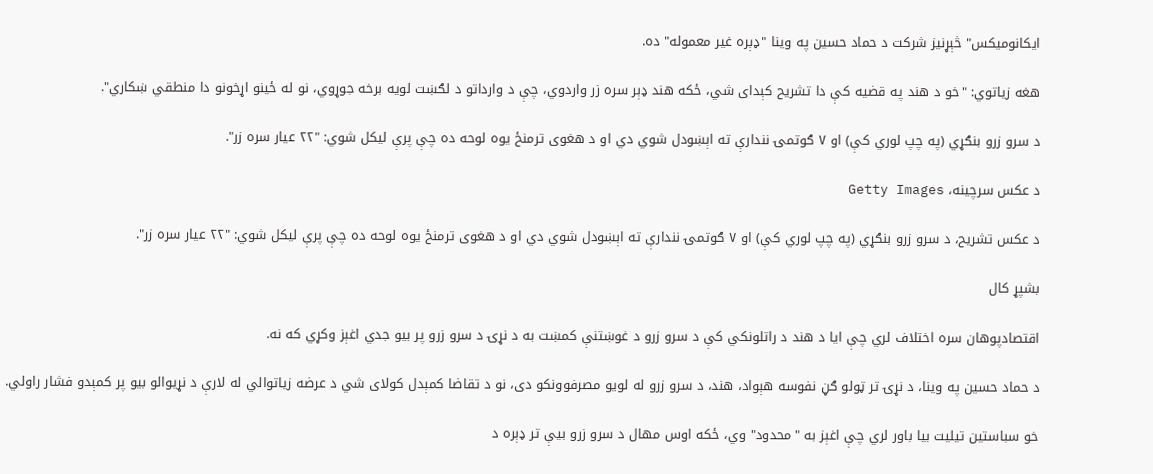ایکانومیکس" څېړنیز شرکت د حماد حسین په وینا "ډېره غیر معموله" ده.

هغه زیاتوي: "خو د هند په قضیه کې دا تشریح کېدای شي، ځکه هند ډېر سره زر واردوي، چې د وارداتو د لګښت لویه برخه جوړوي، نو له ځینو اړخونو دا منطقي ښکاري".

د سرو زرو بنګړي (په چپ لوري کې) او ۷ ګوتمۍ نندارې ته اېښودل شوي دي او د هغوی ترمنځ یوه لوحه ده چې پرې لیکل شوي: "۲۲ عیار سره زر".

د عکس سرچینه، Getty Images

د عکس تشریح، د سرو زرو بنګړي (په چپ لوري کې) او ۷ ګوتمۍ نندارې ته اېښودل شوي دي او د هغوی ترمنځ یوه لوحه ده چې پرې لیکل شوي: "۲۲ عیار سره زر".

بشپړ کال

اقتصادپوهان سره اختلاف لري چې ایا د هند د راتلونکي کې د سرو زرو د غوښتنې کمښت به د نړۍ د سرو زرو پر بیو جدي اغېز وکړي که نه.

د حماد حسین په وینا، د نړۍ تر ټولو ګڼ نفوسه هېواد، هند، د سرو زرو له لویو مصرفوونکو دی، نو د تقاضا کمېدل کولای شي د عرضه زیاتوالي له لارې د نړیوالو بیو پر کمېدو فشار راولي.

خو سباستین تیلیت بیا باور لري چې اغېز به "محدود" وي، ځکه اوس مهال د سرو زرو بیې تر ډېره د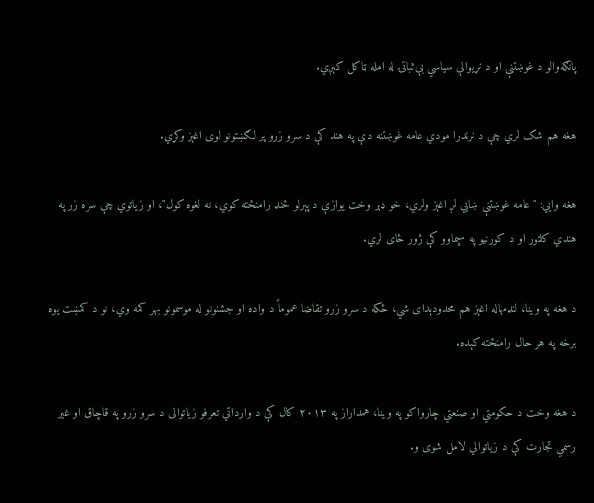پانګه‌والو د غوښتنې او د نړیوالې سیاسي بې‌ثباتۍ له امله ټاکل کېږي.

هغه هم شک لري چې د نرندرا مودي عامه غوښتنه دې په هند کې د سرو زرو پر لګښتونو لوی اغېز وکړي.

هغه وايي: "عامه غوښتنې ښايي لږ اغېز ولري، خو ډېر وخت یوازې د پېرلو ځنډ رامنځته کوي، نه لغوه کول"، او زیاتوي چې سره زر په هندي کلتور او د کورنیو په سپماوو کې ژور ځای لري.

د هغه په وینا، لنډمهاله اغېز هم محدودېدای شي، ځکه د سرو زرو تقاضا عموماً د واده او جشنونو له موسمونو بهر کمه وي، نو د کمښت یوه برخه په هر حال رامنځته کېده.

د هغه وخت د حکومتي او صنعتي چارواکو په وینا، همداراز په ۲۰۱۳ کال کې د وارداتي تعرفو زیاتوالی د سرو زرو په قاچاق او غیر رسمي تجارت کې د زیاتوالي لامل شوی و.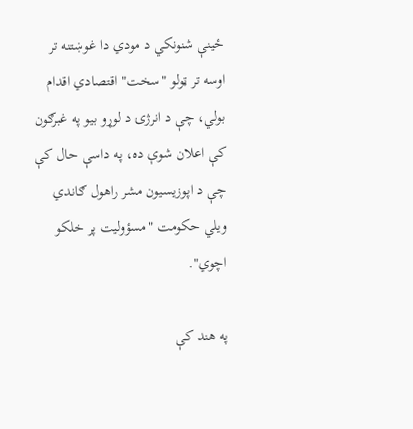ځینې شنونکي د مودي دا غوښتنه تر اوسه تر ټولو "سخت" اقتصادي اقدام بولي، چې د انرژۍ د لوړو بیو په غبرګون کې اعلان شوې ده، په داسې حال کې چې د اپوزیسیون مشر راهول ګاندي ویلي حکومت "مسؤولیت پر خلکو اچوي".

په هند کې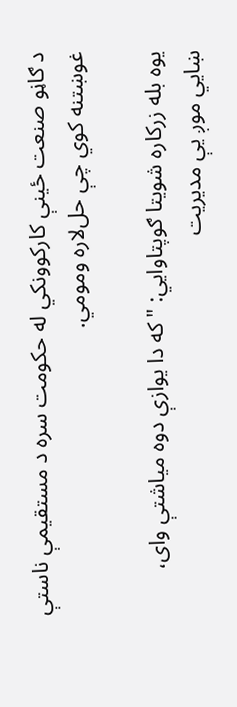د ګاڼو صنعت ځینې کارکوونکي له حکومت سره د مستقیمې ناستې غوښتنه کوي چې حل‌لاره ومومي.

یوه بله زرکاره شویتا ګوپتاوايي: "که دا یوازې دوه میاشتې وای، ښايي موږ یې مدیریت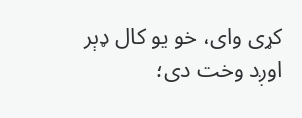کړی وای، خو یو کال ډېر اوږد وخت دی؛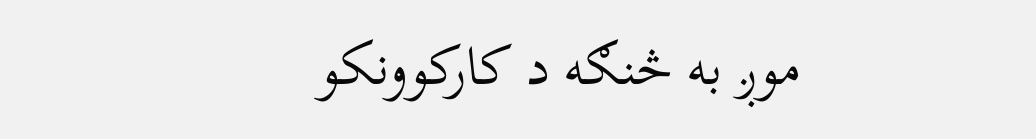موږ به څنګه د کارکوونکو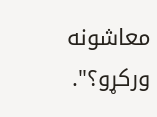معاشونه ورکړو؟".